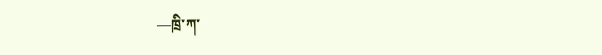—ཁྲི་ཀ་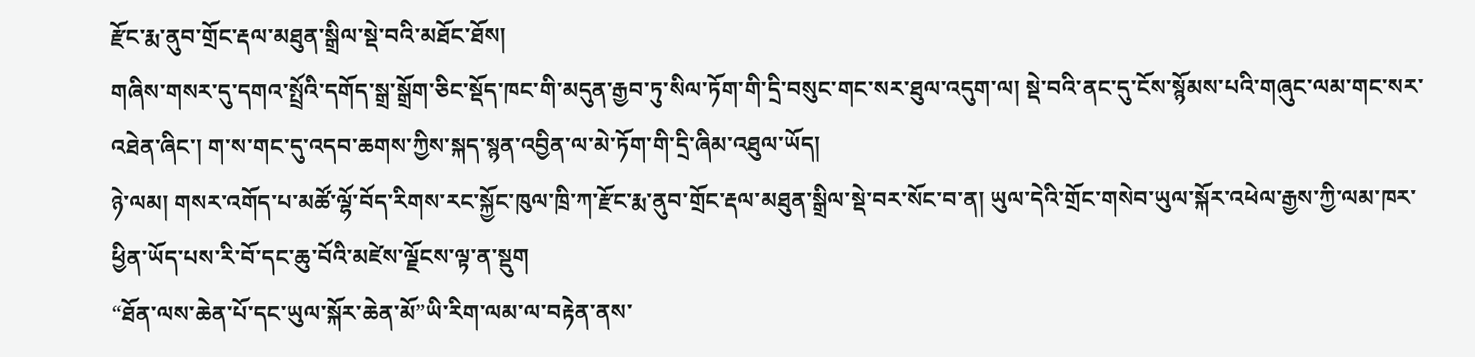རྫོང་རྨ་ནུབ་གྲོང་རྡལ་མཐུན་སྒྲིལ་སྡེ་བའི་མཐོང་ཐོས།
གཞིས་གསར་དུ་དགའ་སྤྲོའི་དགོད་སྒྲ་སྒྲོག་ཅིང་སྡོད་ཁང་གི་མདུན་རྒྱབ་ཏུ་སིལ་ཏོག་གི་དྲི་བསུང་གང་སར་ཐུལ་འདུག་ལ། སྡེ་བའི་ནང་དུ་ངོས་སྙོམས་པའི་གཞུང་ལམ་གང་སར་འཐེན་ཞིང་། ག་ས་གང་དུ་འདབ་ཆགས་ཀྱིས་སྐད་སྙན་འབྱིན་ལ་མེ་ཏོག་གི་དྲི་ཞིམ་འཐུལ་ཡོད།
ཉེ་ལམ། གསར་འགོད་པ་མཚོ་ལྷོ་བོད་རིགས་རང་སྐྱོང་ཁུལ་ཁྲི་ཀ་རྫོང་རྨ་ནུབ་གྲོང་རྡལ་མཐུན་སྒྲིལ་སྡེ་བར་སོང་བ་ན། ཡུལ་དེའི་གྲོང་གསེབ་ཡུལ་སྐོར་འཕེལ་རྒྱས་ཀྱི་ལམ་ཁར་ཕྱིན་ཡོད་པས་རི་བོ་དང་ཆུ་བོའི་མཛེས་ལྗོངས་ལྟ་ན་སྡུག
“ཐོན་ལས་ཆེན་པོ་དང་ཡུལ་སྐོར་ཆེན་མོ”ཡི་རིག་ལམ་ལ་བརྟེན་ནས་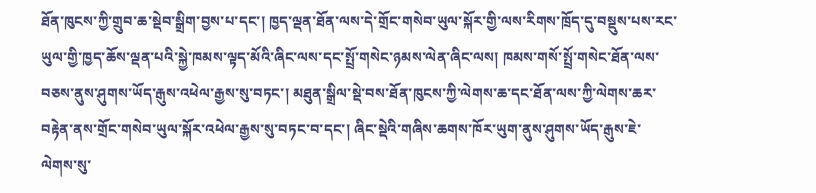ཐོན་ཁུངས་ཀྱི་གྲུབ་ཆ་སྡེབ་སྒྲིག་བྱས་པ་དང་། ཁྱད་ལྡན་ཐོན་ལས་དེ་གྲོང་གསེབ་ཡུལ་སྐོར་གྱི་ལས་རིགས་ཁྲོད་དུ་བསྡུས་པས་རང་ཡུལ་གྱི་ཁྱད་ཆོས་ལྡན་པའི་སྐྱེ་ཁམས་ལྟད་མོའི་ཞིང་ལས་དང་སྤྲོ་གསེང་ཉམས་ལེན་ཞིང་ལས། ཁམས་གསོ་སྤྲོ་གསེང་ཐོན་ལས་བཅས་ནུས་ཤུགས་ཡོད་རྒུས་འཕེལ་རྒྱས་སུ་བཏང་། མཐུན་སྒྲིལ་སྡེ་བས་ཐོན་ཁུངས་ཀྱི་ལེགས་ཆ་དང་ཐོན་ལས་ཀྱི་ལེགས་ཆར་བརྟེན་ནས་གྲོང་གསེབ་ཡུལ་སྐོར་འཕེལ་རྒྱས་སུ་བཏང་བ་དང་། ཞིང་སྡེའི་གཞིས་ཆགས་ཁོར་ཡུག་ནུས་ཤུགས་ཡོད་རྒུས་ཇེ་ལེགས་སུ་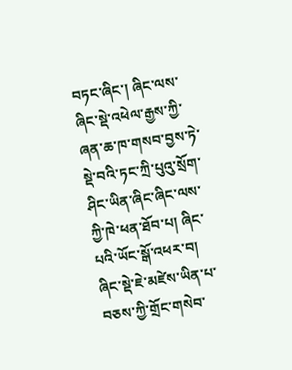བཏང་ཞིང་། ཞིང་ལས་ཞིང་སྡེ་འཕེལ་རྒྱས་ཀྱི་ཞན་ཆ་ཁ་གསབ་བྱས་ཏེ་སྡེ་བའི་ཏང་ཀྲི་པུའུ་སྲོག་ཤིང་ཡིན་ཞིང་ཞིང་ལས་ཀྱི་ཁེ་ཕན་ཐོབ་པ། ཞིང་པའི་ཡོང་སྒོ་འཕར་བ། ཞིང་སྡེ་ཇེ་མཛེས་ཡིན་པ་བཅས་ཀྱི་གྲོང་གསེབ་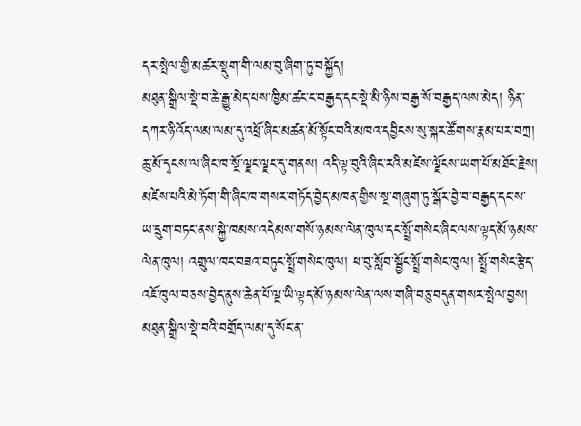དར་སྤེལ་གྱི་མཚར་སྡུག་གི་ལམ་བུ་ཞིག་ཏུ་བསྐྱོད།
མཐུན་སྒྲིལ་སྡེ་བ་ཆེ་རྒྱུ་མེད་པས་ཁྱིམ་ཚང་ང་བརྒྱད་དང་སྡེ་མི་ཉིས་བརྒྱ་སོ་བརྒྱད་ལས་མེད། ཉིན་དཀར་ཉི་འོད་ལམ་ལམ་དུ་འཕྲོ་ཞིང་མཚན་མོ་སྟོང་བའི་མཁའ་དབྱིངས་སུ་སྐར་ཚོགས་རྣམ་པར་བཀྲ། ཆུ་མོ་དྭངས་ལ་ཞིང་ཁ་སྔོ་ལྗང་ལྗང་དུ་གནས། འདི་ལྟ་བུའི་ཞིང་རའི་མཛེས་ལྗོངས་ཡག་པོ་མཐོང་རྗེས། མཛེས་པའི་མེ་ཏོག་གི་ཞིང་ཁ་གསར་གཏོད་བྱེད་མཁན་གྱིས་སྔ་གཞུག་ཏུ་སྒོར་བྱེ་བ་བརྒྱད་དང་ས་ཡ་དྲུག་བཏང་ནས་སྐྱེ་ཁམས་འདེམས་གསོ་ཉམས་ལེན་ཁུལ་དང་སྤྲོ་གསེང་ཞིང་ལས་ལྟད་མོ་ཉམས་ལེན་ཁུལ། འགྲུལ་ཁང་བཟའ་བཏུང་སྤྲོ་གསེང་ཁུལ། ཕ་བུ་སློབ་སྦྱོང་སྤྲོ་གསེང་ཁུལ། སྤྲོ་གསེང་རྩེད་འཇོ་ཁུལ་བཅས་བྱེད་ནུས་ཆེན་པོ་ལྔ་ཡི་ལྟད་མོ་ཉམས་ལེན་ལས་གཞི་བཅུ་བདུན་གསར་སྤེལ་བྱས།
མཐུན་སྒྲིལ་སྡེ་བའི་བགྲོད་ལམ་དུ་སོང་ན་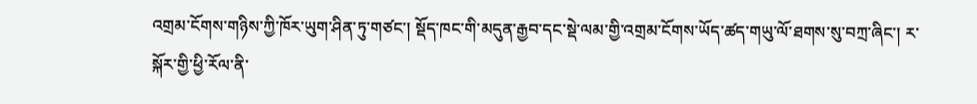འགྲམ་ངོགས་གཉིས་ཀྱི་ཁོར་ཡུག་ཤིན་ཏུ་གཙང་། སྡོད་ཁང་གི་མདུན་རྒྱབ་དང་སྡེ་ལམ་གྱི་འགྲམ་ངོགས་ཡོད་ཚད་གཡུ་ལོ་ཐགས་སུ་བཀྲ་ཞིང་། ར་སྐོར་གྱི་ཕྱི་རོལ་ནི་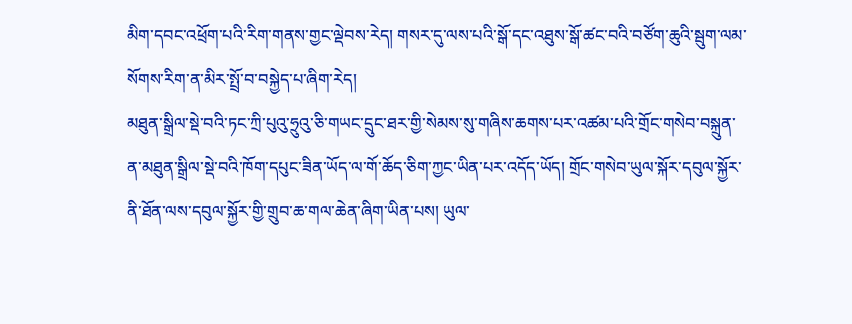མིག་དབང་འཕྲོག་པའི་རིག་གནས་གྱང་ལྡེབས་རེད། གསར་དུ་ལས་པའི་སྒོ་དང་འཐུས་སྒོ་ཚང་བའི་བཙོག་ཆུའི་སྦུག་ལམ་སོགས་རིག་ན་མིར་སྤྲོ་བ་བསྐྱེད་པ་ཞིག་རེད།
མཐུན་སྒྲིལ་སྡེ་བའི་ཏང་ཀྲི་པུའུ་ཧྲུའུ་ཅི་གཡང་དྲུང་ཐར་གྱི་སེམས་སུ་གཞིས་ཆགས་པར་འཚམ་པའི་གྲོང་གསེབ་བསྐྲུན་ན་མཐུན་སྒྲིལ་སྡེ་བའི་ཁོག་དཔུང་ཟིན་ཡོད་ལ་གོ་ཆོད་ཅིག་ཀྱང་ཡིན་པར་འདོད་ཡོད། གྲོང་གསེབ་ཡུལ་སྐོར་དབུལ་སྐྱོར་ནི་ཐོན་ལས་དབུལ་སྐྱོར་གྱི་གྲུབ་ཆ་གལ་ཆེན་ཞིག་ཡིན་པས། ཡུལ་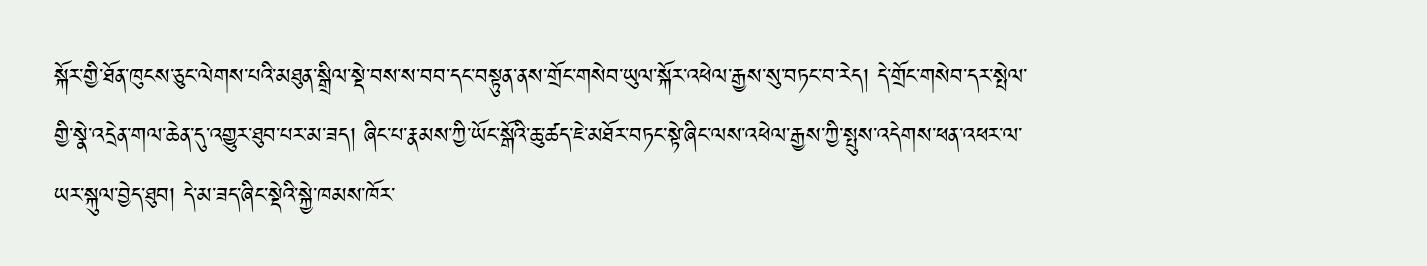སྐོར་གྱི་ཐོན་ཁུངས་ཅུང་ལེགས་པའི་མཐུན་སྒྲིལ་སྡེ་བས་ས་བབ་དང་བསྟུན་ནས་གྲོང་གསེབ་ཡུལ་སྐོར་འཕེལ་རྒྱས་སུ་བཏང་བ་རེད། དེ་གྲོང་གསེབ་དར་སྤེལ་གྱི་སྣེ་འདྲེན་གལ་ཆེན་དུ་འགྱུར་ཐུབ་པར་མ་ཟད། ཞིང་པ་རྣམས་ཀྱི་ཡོང་སྒོའི་ཆུ་ཚད་ཇེ་མཐོར་བཏང་སྟེ་ཞིང་ལས་འཕེལ་རྒྱས་ཀྱི་སྤུས་འདེགས་ཕན་འཕར་ལ་ཡར་སྐུལ་བྱེད་ཐུབ། དེ་མ་ཟད་ཞིང་སྡེའི་སྐྱེ་ཁམས་ཁོར་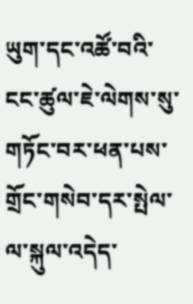ཡུག་དང་འཚོ་བའི་ངང་ཚུལ་ཇེ་ལེགས་སུ་གཏོང་བར་ཕན་པས་གྲོང་གསེབ་དར་སྤེལ་ལ་སྐུལ་འདེད་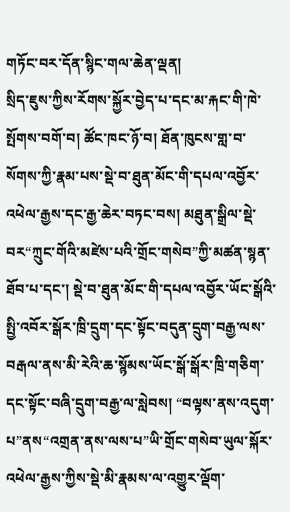གཏོང་བར་དོན་སྙིང་གལ་ཆེན་ལྡན།
སྲིད་ཇུས་ཀྱིས་རོགས་སྐྱོར་བྱེད་པ་དང་མ་རྐང་གི་ཁེ་སྤོགས་བགོ་བ། ཚོང་ཁང་ཉོ་བ། ཐོན་ཁུངས་གླ་བ་སོགས་ཀྱི་རྣམ་པས་སྡེ་བ་ཐུན་མོང་གི་དཔལ་འབྱོར་འཕེལ་རྒྱས་དང་རྒྱ་ཆེར་བཏང་བས། མཐུན་སྒྲིལ་སྡེ་བར“ཀྲུང་གོའི་མཛེས་པའི་གྲོང་གསེབ”ཀྱི་མཚན་སྙན་ཐོབ་པ་དང་། སྡེ་བ་ཐུན་མོང་གི་དཔལ་འབྱོར་ཡོང་སྒོའི་སྤྱི་འབོར་སྒོར་ཁྲི་དྲུག་དང་སྟོང་བདུན་དྲུག་བརྒྱ་ལས་བརྒལ་ནས་མི་རེའི་ཆ་སྙོམས་ཡོང་སྒོ་སྒོར་ཁྲི་གཅིག་དང་སྟོང་བཞི་དྲུག་བརྒྱ་ལ་སླེབས། “བལྟས་ནས་འདུག་པ”ནས“འགྲན་ནས་ལས་པ”ཡི་གྲོང་གསེབ་ཡུལ་སྐོར་འཕེལ་རྒྱས་ཀྱིས་སྡེ་མི་རྣམས་ལ་འགྱུར་ལྡོག་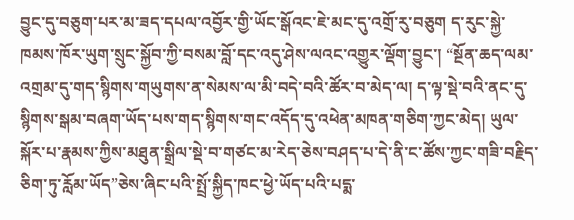བྱུང་དུ་བཅུག་པར་མ་ཟད་དཔལ་འབྱོར་གྱི་ཡོང་སྒོའང་ཇེ་མང་དུ་འགྲོ་རུ་བཅུག ད་རུང་སྐྱེ་ཁམས་ཁོར་ཡུག་སྲུང་སྐྱོབ་ཀྱི་བསམ་བློ་དང་འདུ་ཤེས་ལའང་འགྱུར་ལྡོག་བྱུང་། “སྔོན་ཆད་ལམ་འགྲམ་དུ་གད་སྙིགས་གཡུགས་ན་སེམས་ལ་མི་བདེ་བའི་ཚོར་བ་མེད་ལ། ད་ལྟ་སྡེ་བའི་ནང་དུ་སྙིགས་སྒམ་བཞག་ཡོད་པས་གད་སྙིགས་གང་འདོད་དུ་འཕེན་མཁན་གཅིག་ཀྱང་མེད། ཡུལ་སྐོར་པ་རྣམས་ཀྱིས་མཐུན་སྒྲིལ་སྡེ་བ་གཙང་མ་རེད་ཅེས་བཤད་པ་དེ་ནི་ང་ཚོས་ཀྱང་གཟི་བརྗིད་ཅིག་ཏུ་རློམ་ཡོད”ཅེས་ཞིང་པའི་སྤྲོ་སྐྱིད་ཁང་ཕྱེ་ཡོད་པའི་པདྨ་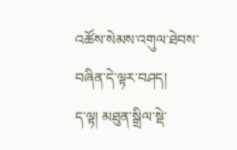འཚོས་སེམས་འགུལ་ཐེབས་བཞིན་དེ་ལྟར་བཤད།
ད་ལྟ། མཐུན་སྒྲིལ་སྡེ་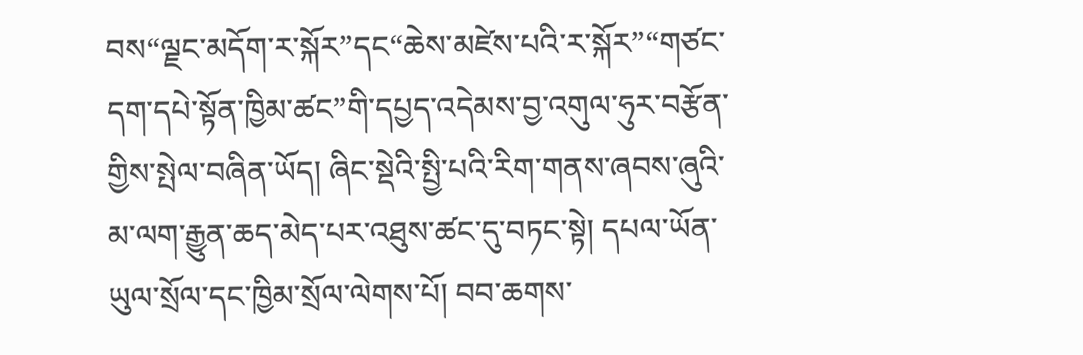བས“ལྗང་མདོག་ར་སྐོར”དང“ཆེས་མཛེས་པའི་ར་སྐོར”“གཙང་དག་དཔེ་སྟོན་ཁྱིམ་ཚང”གི་དཔྱད་འདེམས་བྱ་འགུལ་ཧུར་བརྩོན་གྱིས་སྤེལ་བཞིན་ཡོད། ཞིང་སྡེའི་སྤྱི་པའི་རིག་གནས་ཞབས་ཞུའི་མ་ལག་རྒྱུན་ཆད་མེད་པར་འཐུས་ཚང་དུ་བཏང་སྟེ། དཔལ་ཡོན་ཡུལ་སྲོལ་དང་ཁྱིམ་སྲོལ་ལེགས་པོ། བབ་ཆགས་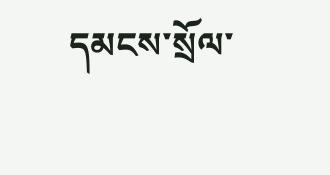དམངས་སྲོལ་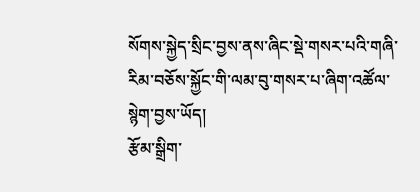སོགས་སྐྱེད་སྲིང་བྱས་ནས་ཞིང་སྡེ་གསར་པའི་གཞི་རིམ་བཅོས་སྐྱོང་གི་ལམ་བུ་གསར་པ་ཞིག་འཚོལ་སྙེག་བྱས་ཡོད།
རྩོམ་སྒྲིག་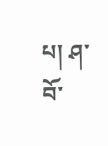པ། ཤ་བོ་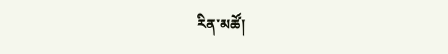རིན་མཚོ།